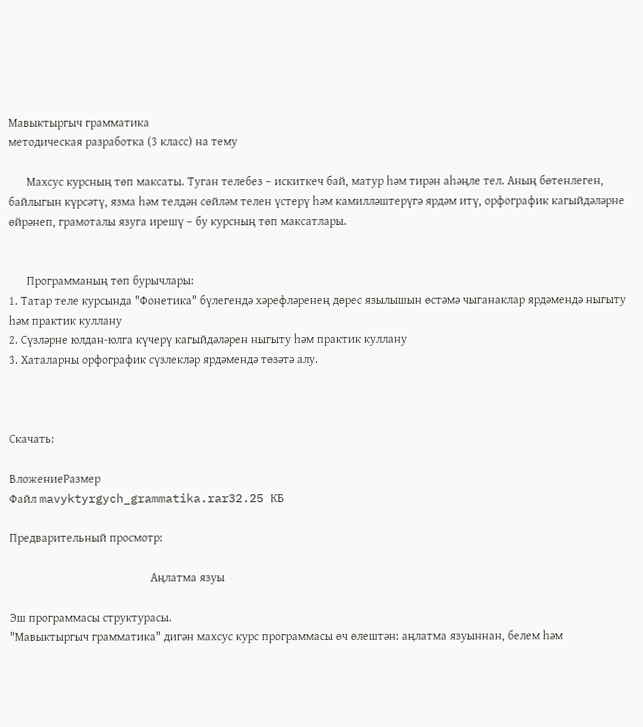Мавыктыргыч грамматика
методическая разработка (3 класс) на тему

      Махсус курсның төп максаты. Туган телебез – искиткеч бай, матур һәм тирән аһәңле тел. Аның бөтенлеген, байлыгын күрсәтү, язма һәм телдән сөйләм телен үстерү һәм камилләштерүгә ярдәм итү, орфографик кагыйдәләрне өйрәнеп, грамоталы язуга ирешү – бу курсның төп максатлары.


      Программаның төп бурычлары:
1. Татар теле курсында "Фонетика" бүлегендә хәрефләренең дөрес язылышын өстәмә чыганаклар ярдәмендә ныгыту һәм практик куллану
2. Сүзләрне юлдан-юлга күчерү кагыйдәләрен ныгыту һәм практик куллану
3. Хаталарны орфографик сүзлекләр ярдәмендә төзәтә алу.



Скачать:

ВложениеРазмер
Файл mavyktyrgych_grammatika.rar32.25 КБ

Предварительный просмотр:

                                               Аңлатма язуы

Эш программасы структурасы.
"Мавыктыргыч грамматика" дигән махсус курс программасы өч өлештән: аңлатма язуыннан, белем һәм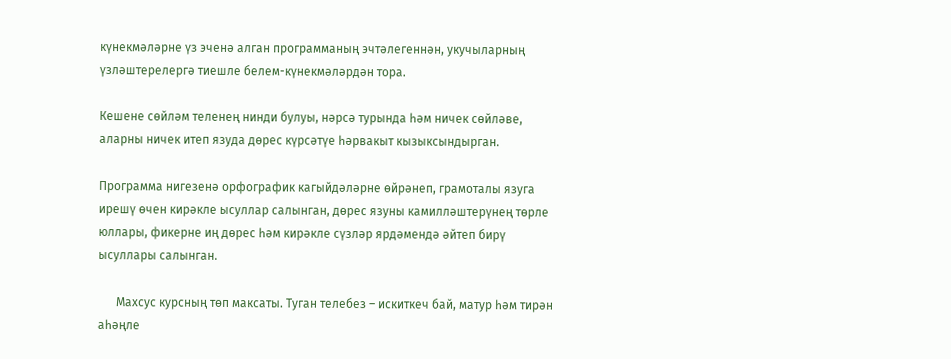күнекмәләрне үз эченә алган программаның эчтәлегеннән, укучыларның үзләштерелергә тиешле белем-күнекмәләрдән тора.

Кешене сөйләм теленең нинди булуы, нәрсә турында һәм ничек сөйләве, аларны ничек итеп язуда дөрес күрсәтүе һәрвакыт кызыксындырган.

Программа нигезенә орфографик кагыйдәләрне өйрәнеп, грамоталы язуга ирешү өчен кирәкле ысуллар салынган, дөрес язуны камилләштерүнең төрле юллары, фикерне иң дөрес һәм кирәкле сүзләр ярдәмендә әйтеп бирү ысуллары салынган.

      Махсус курсның төп максаты. Туган телебез – искиткеч бай, матур һәм тирән аһәңле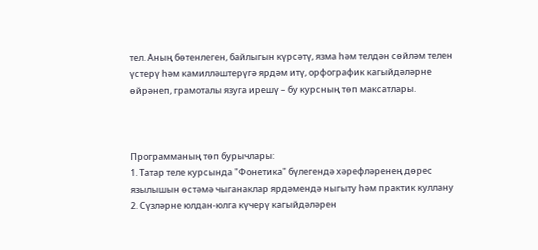тел. Аның бөтенлеген, байлыгын күрсәтү, язма һәм телдән сөйләм телен үстерү һәм камилләштерүгә ярдәм итү, орфографик кагыйдәләрне өйрәнеп, грамоталы язуга ирешү – бу курсның төп максатлары.



Программаның төп бурычлары:
1. Татар теле курсында "Фонетика" бүлегендә хәрефләренең дөрес язылышын өстәмә чыганаклар ярдәмендә ныгыту һәм практик куллану
2. Сүзләрне юлдан-юлга күчерү кагыйдәләрен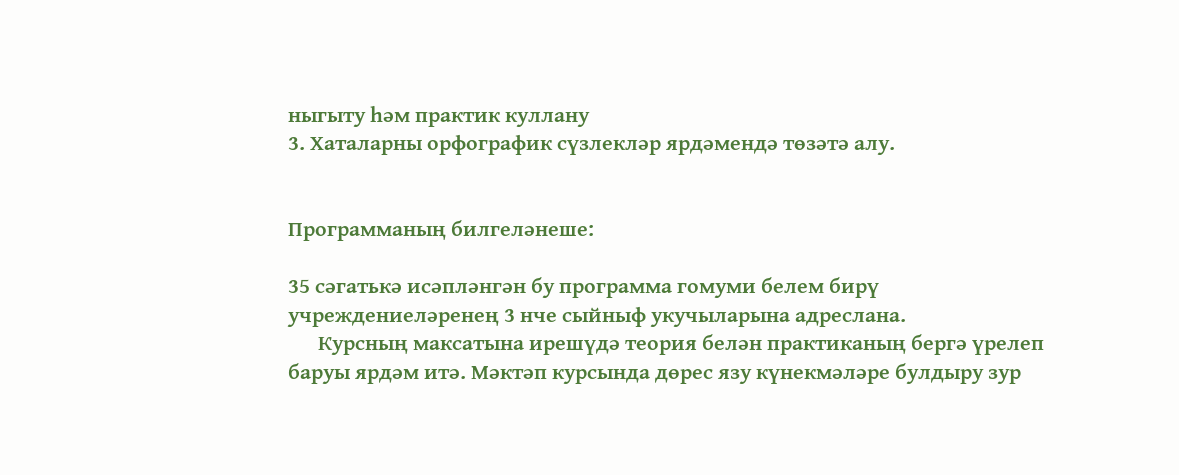ныгыту һәм практик куллану
3. Хаталарны орфографик сүзлекләр ярдәмендә төзәтә алу.


Программаның билгеләнеше:

35 сәгатькә исәпләнгән бу программа гомуми белем бирү учреждениеләренең 3 нче сыйныф укучыларына адреслана.
      Курсның максатына ирешүдә теория белән практиканың бергә үрелеп баруы ярдәм итә. Мәктәп курсында дөрес язу күнекмәләре булдыру зур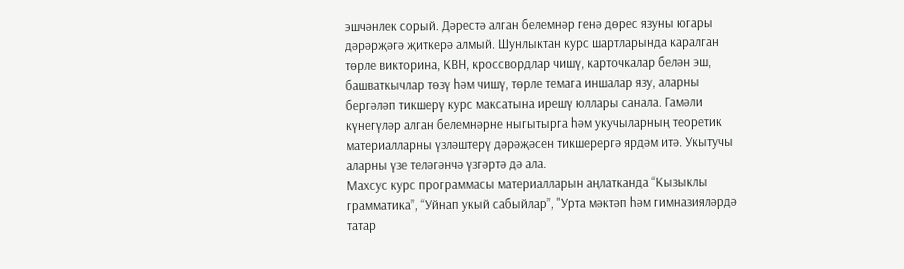эшчәнлек сорый. Дәрестә алган белемнәр генә дөрес язуны югары дәрәрҗәгә җиткерә алмый. Шунлыктан курс шартларында каралган төрле викторина, КВН, кроссвордлар чишү, карточкалар белән эш, башваткычлар төзү һәм чишү, төрле темага иншалар язу, аларны бергәләп тикшерү курс максатына ирешү юллары санала. Гамәли күнегүләр алган белемнәрне ныгытырга һәм укучыларның теоретик материалларны үзләштерү дәрәҗәсен тикшерергә ярдәм итә. Укытучы аларны үзе теләгәнчә үзгәртә дә ала.
Махсус курс программасы материалларын аңлатканда “Кызыклы грамматика”, “Уйнап укый сабыйлар”, "Урта мәктәп һәм гимназияләрдә татар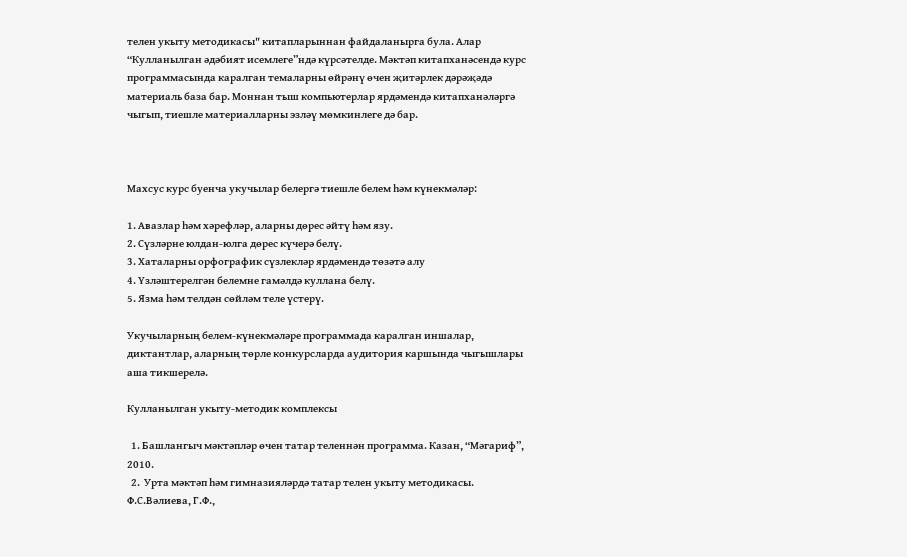телен укыту методикасы" китапларыннан файдаланырга була. Алар “Кулланылган әдәбият исемлеге”ндә күрсәтелде. Мәктәп китапханәсендә курс программасында каралган темаларны өйрәнү өчен җитәрлек дәрәҗәдә материаль база бар. Моннан тыш компьютерлар ярдәмендә китапханәләргә чыгып, тиешле материалларны эзләү мөмкинлеге дә бар.



Махсус курс буенча укучылар белергә тиешле белем һәм күнекмәләр:

1. Авазлар һәм хәрефләр, аларны дөрес әйтү һәм язу.
2. Сүзләрне юлдан-юлга дөрес күчерә белү.
3. Хаталарны орфографик сүзлекләр ярдәмендә төзәтә алу
4. Үзләштерелгән белемне гамәлдә куллана белү.
5. Язма һәм телдән сөйләм теле үстерү.

Укучыларның белем-күнекмәләре программада каралган иншалар, диктантлар, аларның төрле конкурсларда аудитория каршында чыгышлары аша тикшерелә.

Кулланылган укыту-методик комплексы

  1. Башлангыч мәктәпләр өчен татар теленнән программа. Казан, “Мәгариф”, 2010.
  2.  Урта мәктәп һәм гимназияләрдә татар телен укыту методикасы. Ф.С.Вәлиева, Г.Ф.,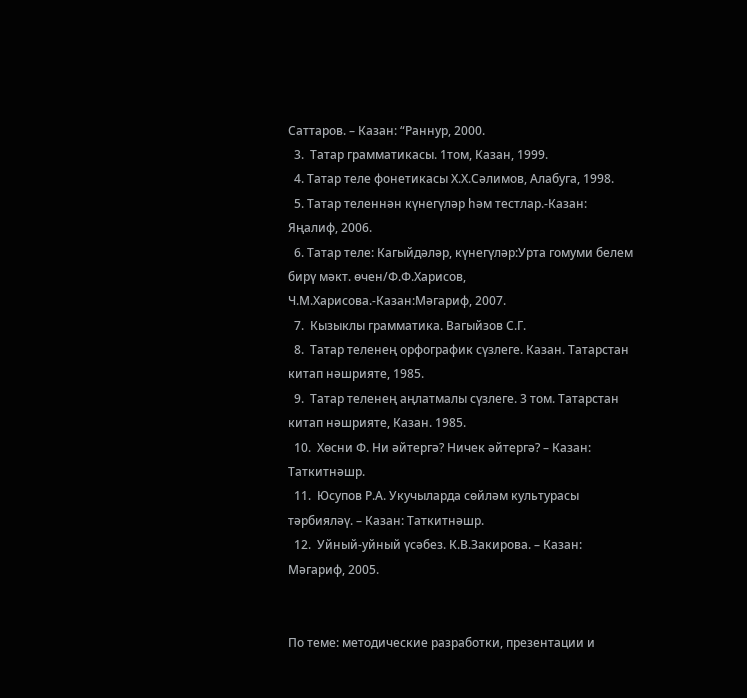Саттаров. – Казан: “Раннур, 2000.
  3.  Татар грамматикасы. 1том, Казан, 1999.
  4. Татар теле фонетикасы Х.Х.Сәлимов, Алабуга, 1998.
  5. Татар теленнән күнегүләр һәм тестлар.-Казан: Яңалиф, 2006.
  6. Татар теле: Кагыйдәләр, күнегүләр:Урта гомуми белем бирү мәкт. өчен/Ф.Ф.Харисов,   Ч.М.Харисова.-Казан:Мәгариф, 2007.
  7.  Кызыклы грамматика. Вагыйзов С.Г.
  8.  Татар теленең орфографик сүзлеге. Казан. Татарстан китап нәшрияте, 1985.
  9.  Татар теленең аңлатмалы сүзлеге. 3 том. Татарстан китап нәшрияте, Казан. 1985.
  10.  Хөсни Ф. Ни әйтергә? Ничек әйтергә? – Казан: Таткитнәшр.
  11.  Юсупов Р.А. Укучыларда сөйләм культурасы тәрбияләү. – Казан: Таткитнәшр.
  12.  Уйный-уйный үсәбез. К.В.Закирова. – Казан: Мәгариф, 2005.


По теме: методические разработки, презентации и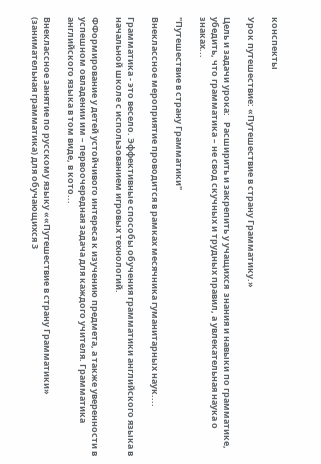конспекты

Урок путешествие: «Путешествие в страну Грамматику.»

Цель и задачи урока:   Расширить и закрепить у учащихся  знания и навыки по грамматике, убедить, что грамматика – не свод скучных и трудных правил, а увлекательная наука о знаках...

"Путешествие в страну Грамматики"

Внеклассное мероприятие проводится в рамках месячника гуманитарных наук....

Грамматика - это весело. Эффективные способы обучения грамматики английского языка в начальной школе с использованием игровых технологий.

ФФормирование у детей устойчивого интереса к изучению предмета, а также уверенности в успешном овладении им – первоочередная задача для каждого учителя. Грамматика английского языка в том виде, в кото...

Внеклассное занятие по русскому языку ««Путешествие в страну Грамматики» (занимательная грамматика) для обучающихся 3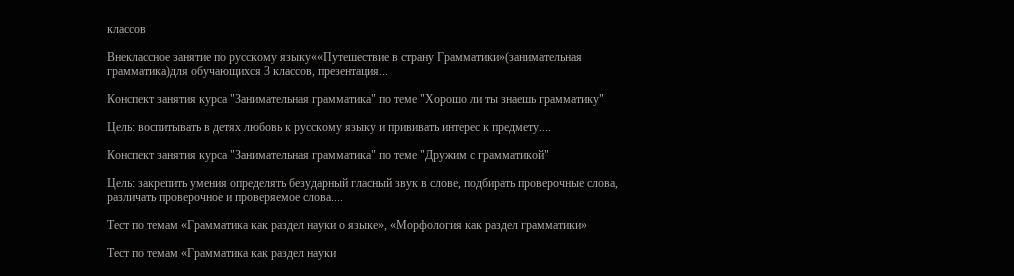классов

Внеклассное занятие по русскому языку««Путешествие в страну Грамматики»(занимательная грамматика)для обучающихся 3 классов, презентация...

Конспект занятия курса "Занимательная грамматика" по теме "Хорошо ли ты знаешь грамматику"

Цель: воспитывать в детях любовь к русскому языку и прививать интерес к предмету....

Конспект занятия курса "Занимательная грамматика" по теме "Дружим с грамматикой"

Цель: закрепить умения определять безударный гласный звук в слове, подбирать проверочные слова, различать проверочное и проверяемое слова....

Тест по темам «Грамматика как раздел науки о языке», «Морфология как раздел грамматики»

Тест по темам «Грамматика как раздел науки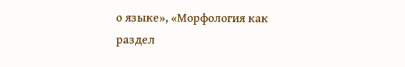о языке», «Морфология как раздел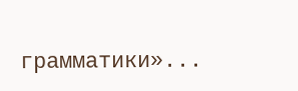грамматики»...